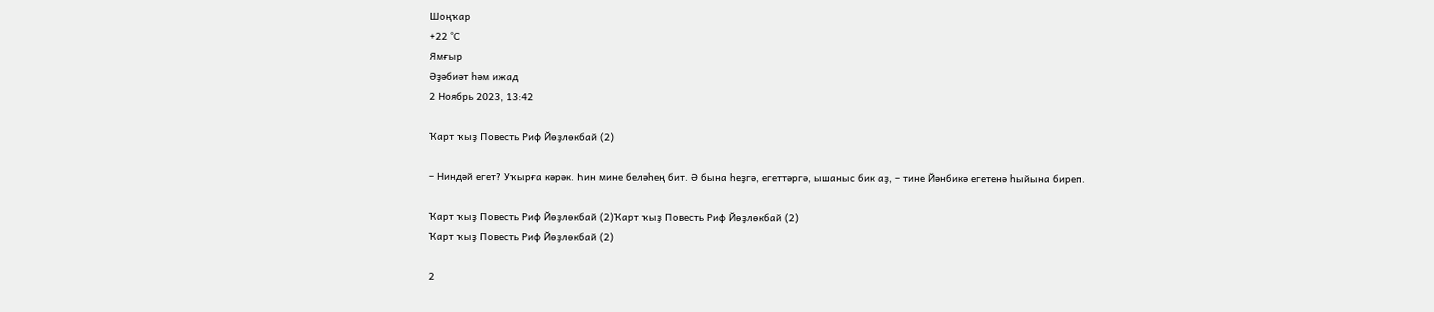Шоңҡар
+22 °С
Ямғыр
Әҙәбиәт һәм ижад
2 Ноябрь 2023, 13:42

Ҡарт ҡыҙ Повесть Риф Йөҙлөкбай (2)

– Ниндәй егет? Уҡырға кәрәк. Һин мине беләһең бит. Ә бына һеҙгә, егеттәргә, ышаныс бик аҙ, – тине Йәнбикә егетенә һыйына биреп.

Ҡарт ҡыҙ Повесть Риф Йөҙлөкбай (2)Ҡарт ҡыҙ Повесть Риф Йөҙлөкбай (2)
Ҡарт ҡыҙ Повесть Риф Йөҙлөкбай (2)

2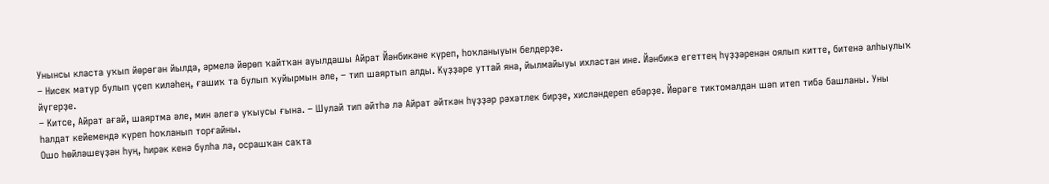Унынсы класта уҡып йөрөгән йылда, әрмелә йөрөп ҡайтҡан ауылдашы Айрат Йәнбикәне күреп, һоҡланыуын белдерҙе.
– Нисек матур булып үҫеп киләһең, ғашиҡ та булып ҡуйырмын әле, – тип шаяртып алды. Күҙҙәре уттай яна, йылмайыуы ихластан ине. Йәнбикә егеттең һүҙҙәренән оялып китте, битенә алһыулыҡ йүгерҙе.
– Китсе, Айрат ағай, шаяртма әле, мин әлегә уҡыусы ғына. – Шулай тип әйтһә лә Айрат әйткән һүҙҙәр рәхәтлек бирҙе, хисләндереп ебәрҙе. Йөрәге тиктомалдан шәп итеп тибә башланы. Уны һалдат кейемендә күреп һоҡланып торғайны.
Ошо һөйләшеүҙән һуң, һирәк кенә булһа ла, осрашҡан саҡта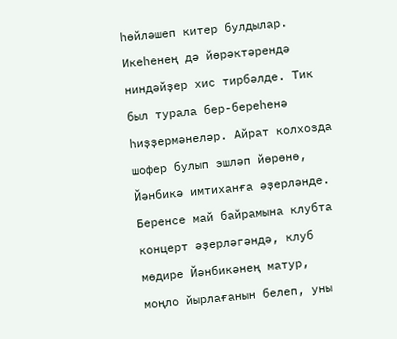һөйләшеп китер булдылар. Икеһенең дә йөрәктәрендә ниндәйҙер хис тирбәлде. Тик был турала бер-береһенә һиҙҙермәнеләр. Айрат колхозда шофер булып эшләп йөрөнө, Йәнбикә имтиханға әҙерләнде.
Беренсе май байрамына клубта концерт әҙерләгәндә, клуб мөдире Йәнбикәнең матур, моңло йырлағанын белеп, уны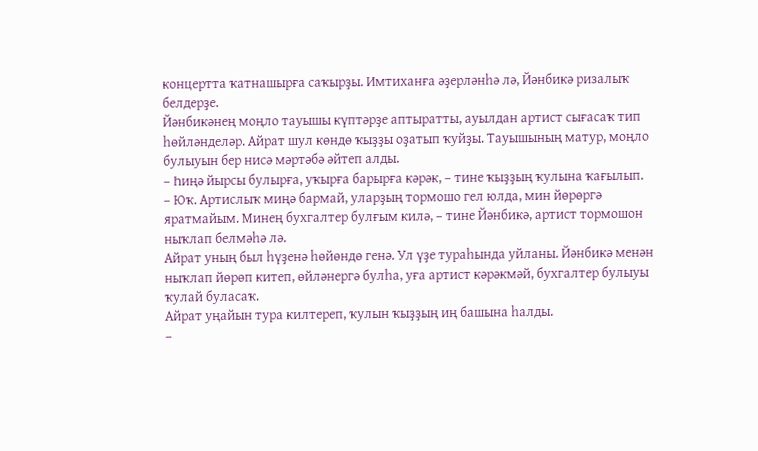концертта ҡатнашырға саҡырҙы. Имтиханға әҙерләнһә лә, Йәнбикә ризалыҡ белдерҙе.
Йәнбикәнең моңло тауышы күптәрҙе аптыратты, ауылдан артист сығасаҡ тип һөйләнделәр. Айрат шул көндө ҡыҙҙы оҙатып ҡуйҙы. Тауышының матур, моңло булыуын бер нисә мәртәбә әйтеп алды.
– Һиңә йырсы булырға, уҡырға барырға кәрәк, – тине ҡыҙҙың ҡулына ҡағылып.
– Юҡ. Артислыҡ миңә бармай, уларҙың тормошо гел юлда, мин йөрөргә яратмайым. Минең бухгалтер булғым килә, – тине Йәнбикә, артист тормошон ныҡлап белмәһә лә.
Айрат уның был һүҙенә һөйөндө генә. Ул үҙе тураһында уйланы. Йәнбикә менән ныҡлап йөрөп китеп, өйләнергә булһа, уға артист кәрәкмәй, бухгалтер булыуы ҡулай буласаҡ.
Айрат уңайын тура килтереп, ҡулын ҡыҙҙың иң башына һалды.
–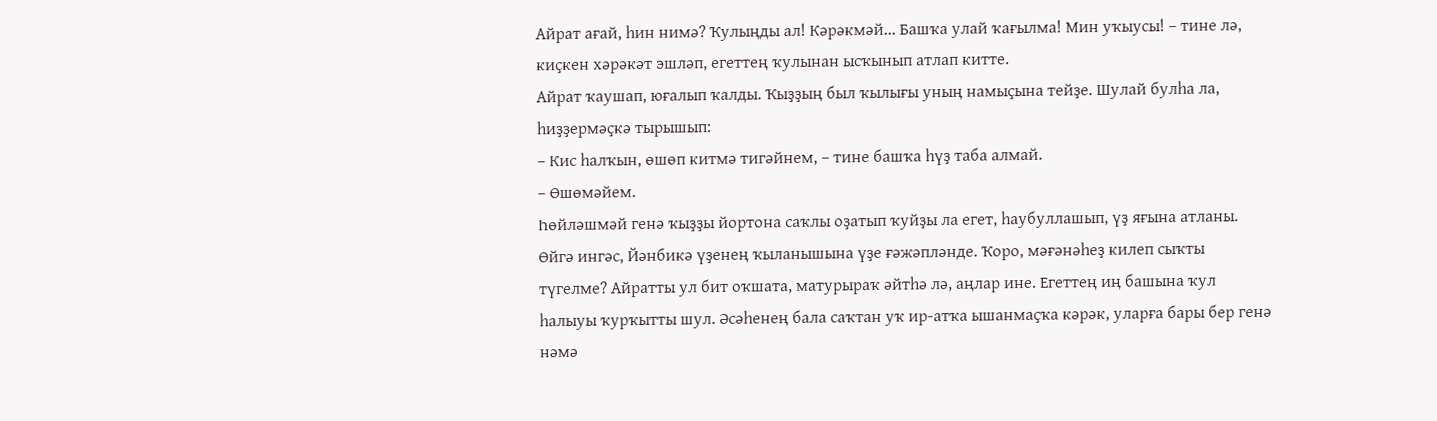Айрат ағай, һин нимә? Ҡулыңды ал! Кәрәкмәй... Башҡа улай ҡағылма! Мин уҡыусы! – тине лә, киҫкен хәрәкәт эшләп, егеттең ҡулынан ысҡынып атлап китте.
Айрат ҡаушап, юғалып ҡалды. Ҡыҙҙың был ҡылығы уның намыҫына тейҙе. Шулай булһа ла, һиҙҙермәҫкә тырышып:
– Кис һалҡын, өшөп китмә тигәйнем, – тине башҡа һүҙ таба алмай.
– Өшөмәйем.
Һөйләшмәй генә ҡыҙҙы йортона саҡлы оҙатып ҡуйҙы ла егет, һаубуллашып, үҙ яғына атланы.
Өйгә ингәс, Йәнбикә үҙенең ҡыланышына үҙе ғәжәпләнде. Ҡоро, мәғәнәһеҙ килеп сыҡты түгелме? Айратты ул бит оҡшата, матурыраҡ әйтһә лә, аңлар ине. Егеттең иң башына ҡул һалыуы ҡурҡытты шул. Әсәһенең бала саҡтан уҡ ир-атҡа ышанмаҫҡа кәрәк, уларға бары бер генә нәмә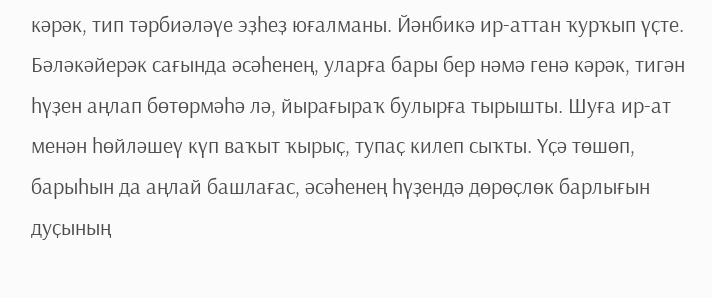кәрәк, тип тәрбиәләүе эҙһеҙ юғалманы. Йәнбикә ир-аттан ҡурҡып үҫте. Бәләкәйерәк сағында әсәһенең, уларға бары бер нәмә генә кәрәк, тигән һүҙен аңлап бөтөрмәһә лә, йырағыраҡ булырға тырышты. Шуға ир-ат менән һөйләшеү күп ваҡыт ҡырыҫ, тупаҫ килеп сыҡты. Үҫә төшөп, барыһын да аңлай башлағас, әсәһенең һүҙендә дөрөҫлөк барлығын дуҫының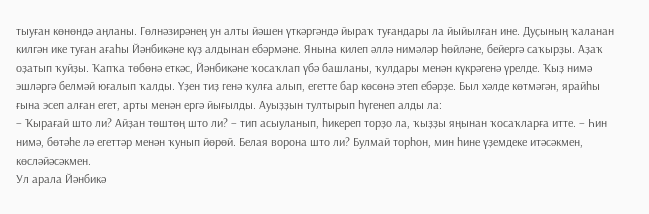тыуған көнөндә аңланы. Гөлнәзирәнең ун алты йәшен үткәргәндә йыраҡ туғандары ла йыйылған ине. Дуҫының ҡаланан килгән ике туған ағаһы Йәнбикәне күҙ алдынан ебәрмәне. Янына килеп әллә нимәләр һөйләне, бейергә саҡырҙы. Аҙаҡ оҙатып ҡуйҙы. Ҡапҡа төбөнә еткәс, Йәнбикәне ҡосаҡлап үбә башланы, ҡулдары менән күкрәгенә үрелде. Ҡыҙ нимә эшләргә белмәй юғалып ҡалды. Үҙен тиҙ генә ҡулға алып, егетте бар көсөнә этеп ебәрҙе. Был хәлде көтмәгән, ярайһы ғына эсеп алған егет, арты менән ергә йығылды. Ауыҙҙын тултырып һүгенеп алды ла:
– Ҡырағай што ли? Айҙан төштөң што ли? – тип асыуланып, һикереп торҙо ла, ҡыҙҙы яңынан ҡосаҡларға итте. – Һин нимә, бөтәһе лә егеттәр менән ҡунып йөрөй. Белая ворона што ли? Булмай торһон, мин һине үҙемдеке итәсәкмен, көсләйәсәкмен.
Ул арала Йәнбикә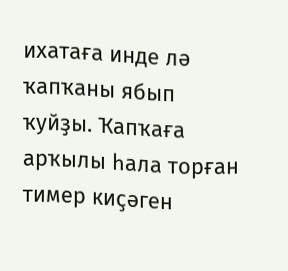ихатаға инде лә ҡапҡаны ябып ҡуйҙы. Ҡапҡаға арҡылы һала торған тимер киҫәген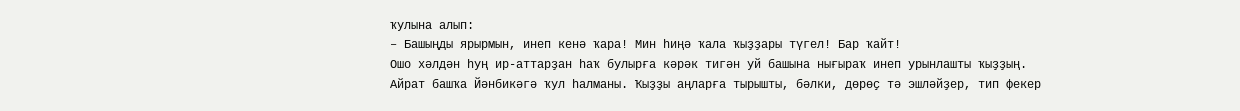ҡулына алып:
– Башыңды ярырмын, инеп кенә ҡара! Мин һиңә ҡала ҡыҙҙары түгел! Бар ҡайт!
Ошо хәлдән һуң ир-аттарҙан һаҡ булырға кәрәк тигән уй башына нығыраҡ инеп урынлашты ҡыҙҙың.
Айрат башҡа Йәнбикәгә ҡул һалманы. Ҡыҙҙы аңларға тырышты, бәлки, дөрөҫ тә эшләйҙер, тип фекер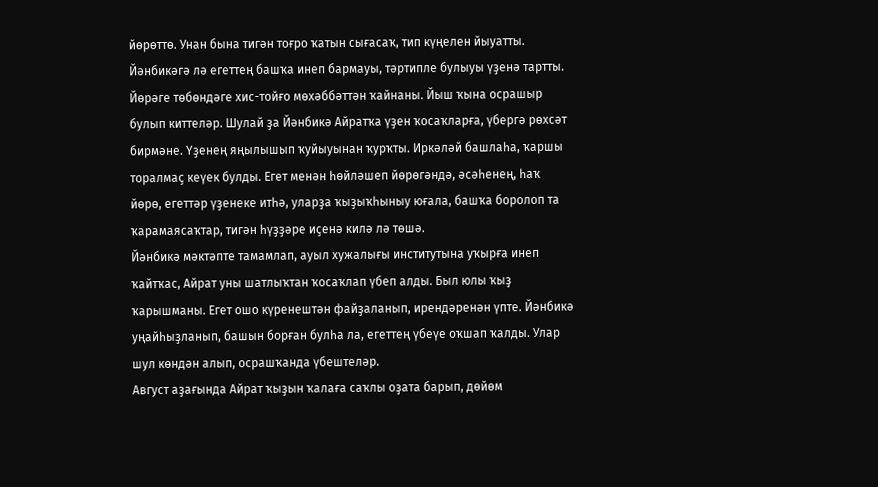йөрөттө. Унан бына тигән тоғро ҡатын сығасаҡ, тип күңелен йыуатты. Йәнбикәгә лә егеттең башҡа инеп бармауы, тәртипле булыуы үҙенә тартты. Йөрәге төбөндәге хис-тойғо мөхәббәттән ҡайнаны. Йыш ҡына осрашыр булып киттеләр. Шулай ҙа Йәнбикә Айратҡа үҙен ҡосаҡларға, үбергә рөхсәт бирмәне. Үҙенең яңылышып ҡуйыуынан ҡурҡты. Иркәләй башлаһа, ҡаршы торалмаҫ кеүек булды. Егет менән һөйләшеп йөрөгәндә, әсәһенең, һаҡ йөрө, егеттәр үҙенеке итһә, уларҙа ҡыҙыҡһыныу юғала, башҡа боролоп та ҡарамаясаҡтар, тигән һүҙҙәре иҫенә килә лә төшә.
Йәнбикә мәктәпте тамамлап, ауыл хужалығы институтына уҡырға инеп ҡайтҡас, Айрат уны шатлыҡтан ҡосаҡлап үбеп алды. Был юлы ҡыҙ ҡарышманы. Егет ошо күренештән файҙаланып, ирендәренән үпте. Йәнбикә уңайһыҙланып, башын борған булһа ла, егеттең үбеүе оҡшап ҡалды. Улар шул көндән алып, осрашҡанда үбештеләр.
Август аҙағында Айрат ҡыҙын ҡалаға саҡлы оҙата барып, дөйөм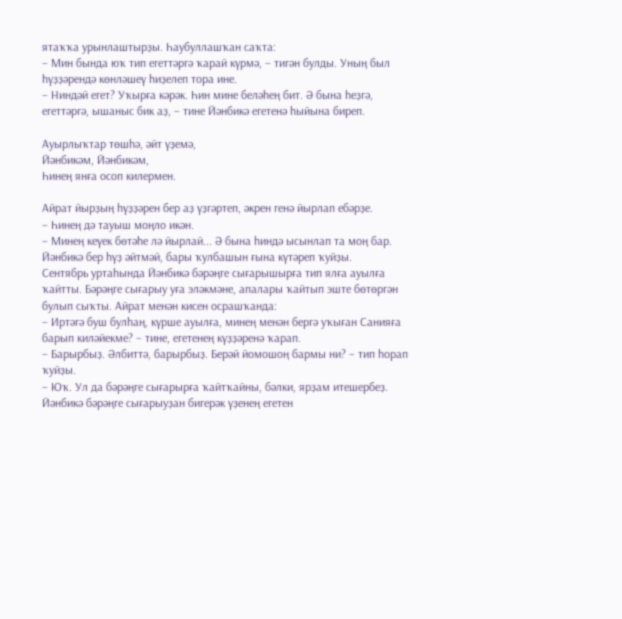ятаҡҡа урынлаштырҙы. Һаубуллашҡан саҡта:
– Мин бында юҡ тип егеттәргә ҡарай күрмә, – тигән булды. Уның был һүҙҙәрендә көнләшеү һиҙелеп тора ине.
– Ниндәй егет? Уҡырға кәрәк. Һин мине беләһең бит. Ә бына һеҙгә, егеттәргә, ышаныс бик аҙ, – тине Йәнбикә егетенә һыйына биреп.

Ауырлыҡтар төшһә, әйт үҙемә,
Йәнбикәм, Йәнбикәм,
Һинең янға осоп килермен.

Айрат йырҙың һүҙҙәрен бер аҙ үҙгәртеп, әкрен генә йырлап ебәрҙе.
– Һинең дә тауыш моңло икән.
– Минең кеүек бөтәһе лә йырлай... Ә бына һиндә ысынлап та моң бар.
Йәнбикә бер һүҙ әйтмәй, бары ҡулбашын ғына күтәреп ҡуйҙы.
Сентябрь уртаһында Йәнбикә бәрәңге сығарышырға тип ялға ауылға ҡайтты. Бәрәңге сығарыу уға эләкмәне, апалары ҡайтып эште бөтөргән булып сыҡты. Айрат менән кисен осрашҡанда:
– Иртәгә буш булһаң, күрше ауылға, минең менән бергә уҡыған Санияға барып киләйекме? – тине, егетенең күҙҙәренә ҡарап.
– Барырбыҙ. Әлбиттә, барырбыҙ. Берәй йомошоң бармы ни? – тип һорап ҡуйҙы.
– Юҡ. Ул да бәрәңге сығарырға ҡайтҡайны, бәлки, ярҙам итешербеҙ.
Йәнбикә бәрәңге сығарыуҙан бигерәк үҙенең егетен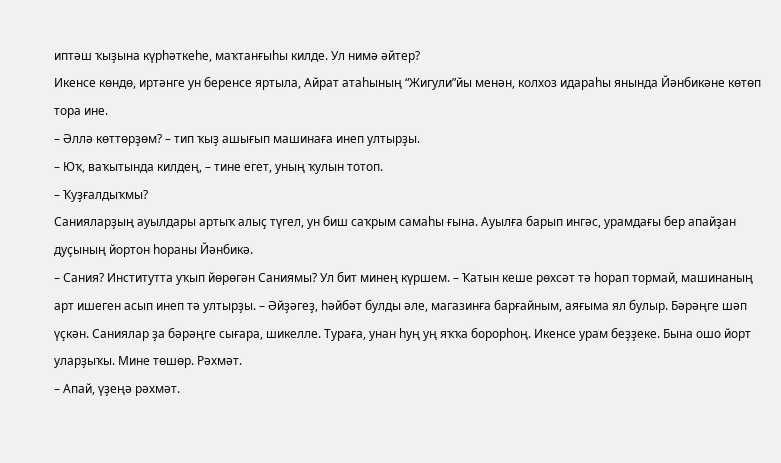иптәш ҡыҙына күрһәткеһе, маҡтанғыһы килде. Ул нимә әйтер?
Икенсе көндө, иртәнге ун беренсе яртыла, Айрат атаһының “Жигули”йы менән, колхоз идараһы янында Йәнбикәне көтөп тора ине.
– Әллә көттөрҙөм? – тип ҡыҙ ашығып машинаға инеп ултырҙы.
– Юҡ, ваҡытында килдең, – тине егет, уның ҡулын тотоп.
– Ҡуҙғалдыҡмы?
Санияларҙың ауылдары артыҡ алыҫ түгел, ун биш саҡрым самаһы ғына. Ауылға барып ингәс, урамдағы бер апайҙан дуҫының йортон һораны Йәнбикә.
– Сания? Институтта уҡып йөрөгән Саниямы? Ул бит минең күршем. – Ҡатын кеше рөхсәт тә һорап тормай, машинаның арт ишеген асып инеп тә ултырҙы. – Әйҙәгеҙ, һәйбәт булды әле, магазинға барғайным, аяғыма ял булыр. Бәрәңге шәп үҫкән. Саниялар ҙа бәрәңге сығара, шикелле. Тураға, унан һуң уң яҡҡа борорһоң. Икенсе урам беҙҙеке. Бына ошо йорт уларҙыҡы. Мине төшөр. Рәхмәт.
– Апай, үҙеңә рәхмәт.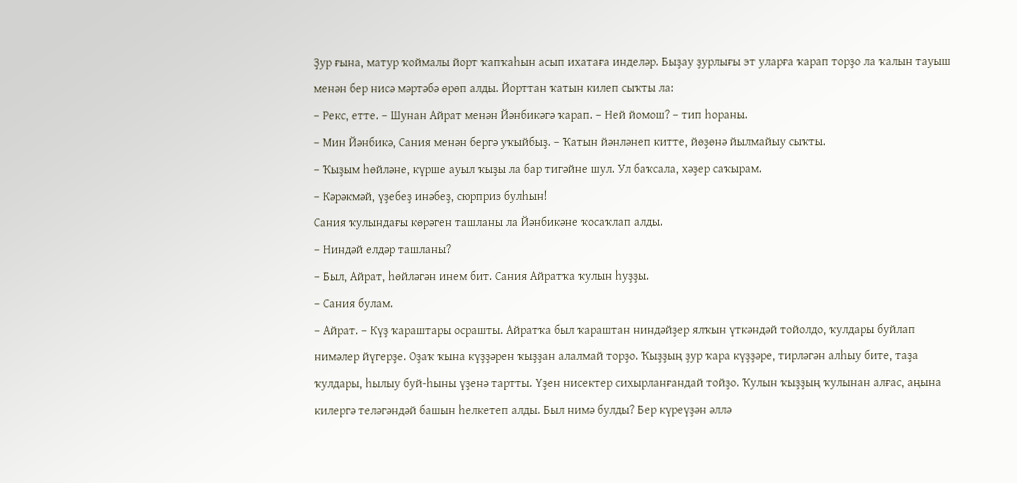Ҙур ғына, матур ҡоймалы йорт ҡапҡаһын асып ихатаға инделәр. Быҙау ҙурлығы эт уларға ҡарап торҙо ла ҡалын тауыш менән бер нисә мәртәбә өрөп алды. Йорттан ҡатын килеп сыҡты ла:
– Рекс, етте. – Шунан Айрат менән Йәнбикәгә ҡарап. – Ней йомош? – тип һораны.
– Мин Йәнбикә, Сания менән бергә уҡыйбыҙ. – Ҡатын йәнләнеп китте, йөҙөнә йылмайыу сыҡты.
– Ҡыҙым һөйләне, күрше ауыл ҡыҙы ла бар тигәйне шул. Ул баҡсала, хәҙер саҡырам.
– Кәрәкмәй, үҙебеҙ инәбеҙ, сюрприз булһын!
Сания ҡулындағы көрәген ташланы ла Йәнбикәне ҡосаҡлап алды.
– Ниндәй елдәр ташланы?
– Был, Айрат, һөйләгән инем бит. Сания Айратҡа ҡулын һуҙҙы.
– Сания булам.
– Айрат. – Күҙ ҡараштары осрашты. Айратҡа был ҡараштан ниндәйҙер ялҡын үткәндәй тойолдо, ҡулдары буйлап нимәлер йүгерҙе. Оҙаҡ ҡына күҙҙәрен ҡыҙҙан алалмай торҙо. Ҡыҙҙың ҙур ҡара күҙҙәре, тирләгән алһыу бите, таҙа ҡулдары, һылыу буй-һыны үҙенә тартты. Үҙен нисектер сихырланғандай тойҙо. Ҡулын ҡыҙҙың ҡулынан алғас, аңына килергә теләгәндәй башын һелкетеп алды. Был нимә булды? Бер күреүҙән әллә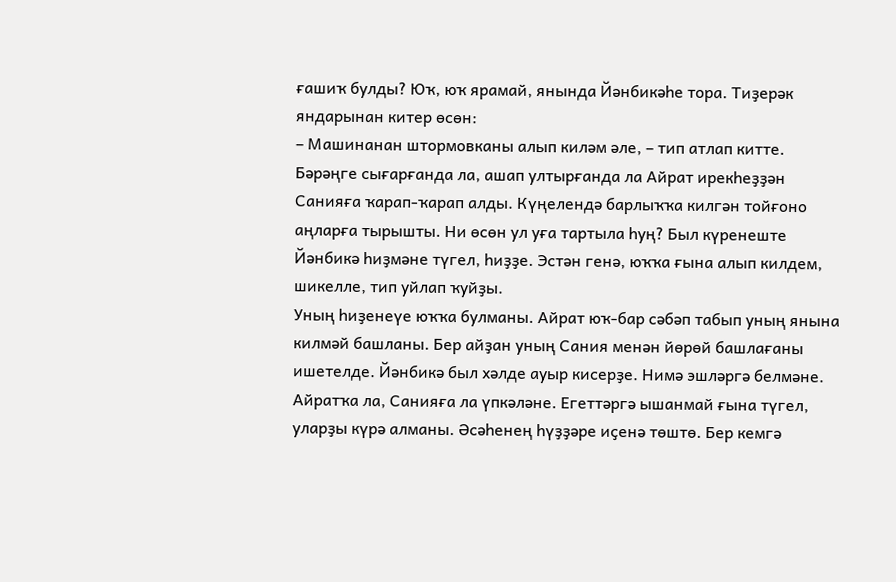ғашиҡ булды? Юҡ, юҡ ярамай, янында Йәнбикәһе тора. Тиҙерәк яндарынан китер өсөн:
– Машинанан штормовканы алып киләм әле, – тип атлап китте.
Бәрәңге сығарғанда ла, ашап ултырғанда ла Айрат ирекһеҙҙән Санияға ҡарап-ҡарап алды. Күңелендә барлыҡҡа килгән тойғоно аңларға тырышты. Ни өсөн ул уға тартыла һуң? Был күренеште Йәнбикә һиҙмәне түгел, һиҙҙе. Эстән генә, юҡҡа ғына алып килдем, шикелле, тип уйлап ҡуйҙы.
Уның һиҙенеүе юҡҡа булманы. Айрат юҡ-бар сәбәп табып уның янына килмәй башланы. Бер айҙан уның Сания менән йөрөй башлағаны ишетелде. Йәнбикә был хәлде ауыр кисерҙе. Нимә эшләргә белмәне. Айратҡа ла, Санияға ла үпкәләне. Егеттәргә ышанмай ғына түгел, уларҙы күрә алманы. Әсәһенең һүҙҙәре иҫенә төштө. Бер кемгә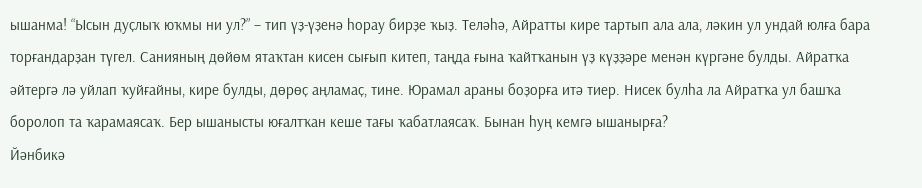ышанма! “Ысын дуҫлыҡ юҡмы ни ул?” – тип үҙ-үҙенә һорау бирҙе ҡыҙ. Теләһә, Айратты кире тартып ала ала, ләкин ул ундай юлға бара торғандарҙан түгел. Санияның дөйөм ятаҡтан кисен сығып китеп, таңда ғына ҡайтҡанын үҙ күҙҙәре менән күргәне булды. Айратҡа әйтергә лә уйлап ҡуйғайны, кире булды, дөрөҫ аңламаҫ, тине. Юрамал араны боҙорға итә тиер. Нисек булһа ла Айратҡа ул башҡа боролоп та ҡарамаясаҡ. Бер ышанысты юғалтҡан кеше тағы ҡабатлаясаҡ. Бынан һуң кемгә ышанырға?
Йәнбикә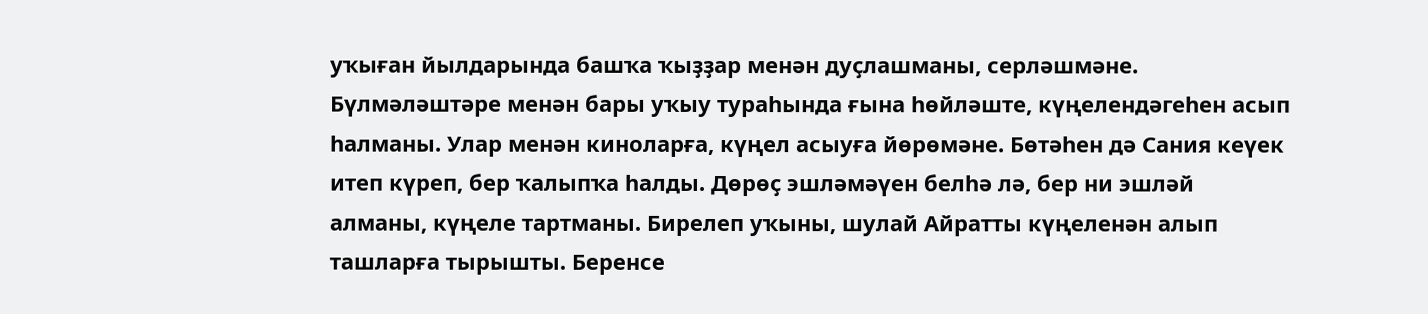уҡыған йылдарында башҡа ҡыҙҙар менән дуҫлашманы, серләшмәне. Бүлмәләштәре менән бары уҡыу тураһында ғына һөйләште, күңелендәгеһен асып һалманы. Улар менән киноларға, күңел асыуға йөрөмәне. Бөтәһен дә Сания кеүек итеп күреп, бер ҡалыпҡа һалды. Дөрөҫ эшләмәүен белһә лә, бер ни эшләй алманы, күңеле тартманы. Бирелеп уҡыны, шулай Айратты күңеленән алып ташларға тырышты. Беренсе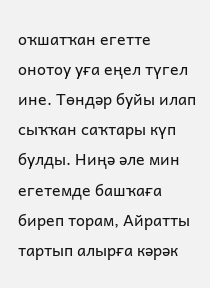оҡшатҡан егетте онотоу уға еңел түгел ине. Төндәр буйы илап сыҡҡан саҡтары күп булды. Ниңә әле мин егетемде башҡаға биреп торам, Айратты тартып алырға кәрәк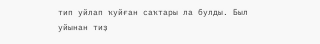тип уйлап ҡуйған саҡтары ла булды. Был уйынан тиҙ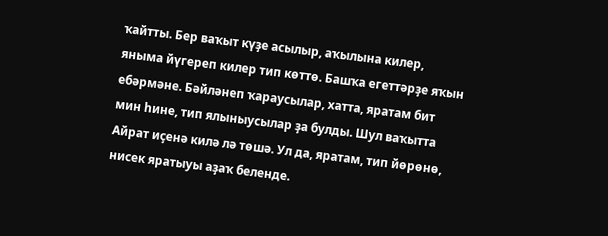ҡайтты. Бер ваҡыт күҙе асылыр, аҡылына килер, яныма йүгереп килер тип көттө. Башҡа егеттәрҙе яҡын ебәрмәне. Бәйләнеп ҡараусылар, хатта, яратам бит мин һине, тип ялыныусылар ҙа булды. Шул ваҡытта Айрат иҫенә килә лә төшә. Ул да, яратам, тип йөрөнө, нисек яратыуы аҙаҡ беленде.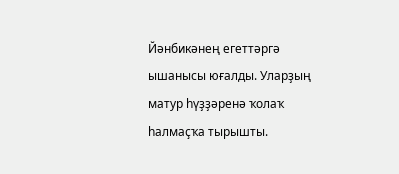Йәнбикәнең егеттәргә ышанысы юғалды. Уларҙың матур һүҙҙәренә ҡолаҡ һалмаҫҡа тырышты.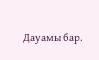Дауамы бар.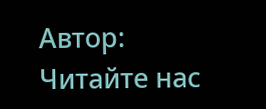Автор:
Читайте нас